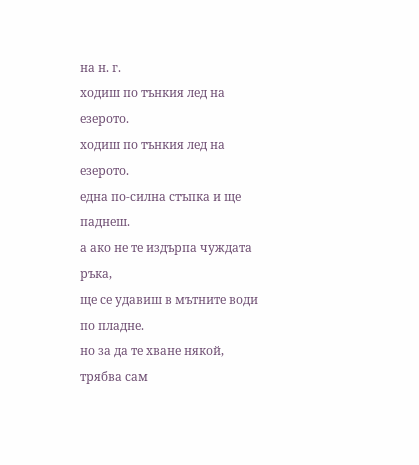на н. г.
ходиш по тънкия лед на езерото.
ходиш по тънкия лед на езерото.
една по-силна стъпка и ще паднеш.
а ако не те издърпа чуждата ръка,
ще се удавиш в мътните води
по пладне.
но за да те хване някой, трябва сам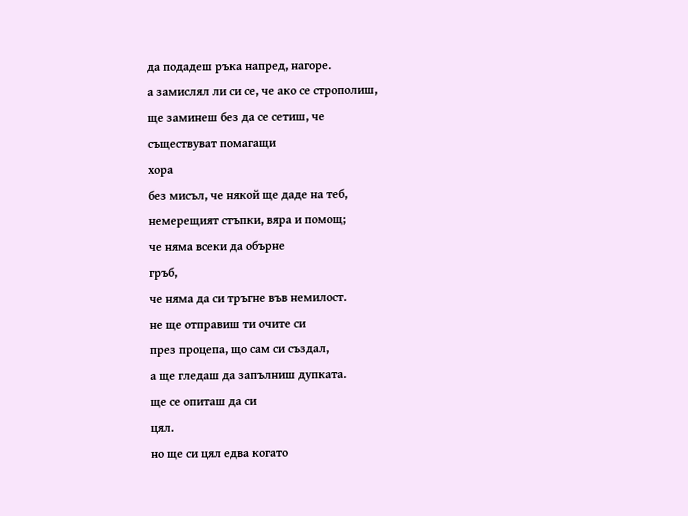да подадеш ръка напред, нагоре.
а замислял ли си се, че ако се строполиш,
ще заминеш без да се сетиш, че
съществуват помагащи
хора
без мисъл, че някой ще даде на теб,
немерещият стъпки, вяра и помощ;
че няма всеки да обърне
гръб,
че няма да си тръгне във немилост.
не ще отправиш ти очите си
през процепа, що сам си създал,
а ще гледаш да запълниш дупката.
ще се опиташ да си
цял.
но ще си цял едва когато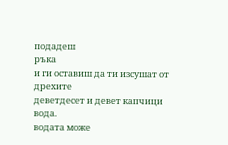подадеш
ръка
и ги оставиш да ти изсушат от дрехите
деветдесет и девет капчици
вода.
водата може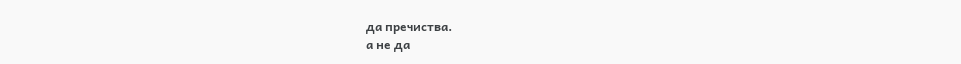да пречиства.
а не да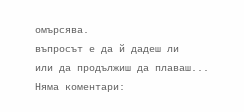омърсява.
въпросът е да й дадеш ли
или да продължиш да плаваш...
Няма коментари: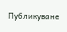Публикуване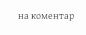на коментар